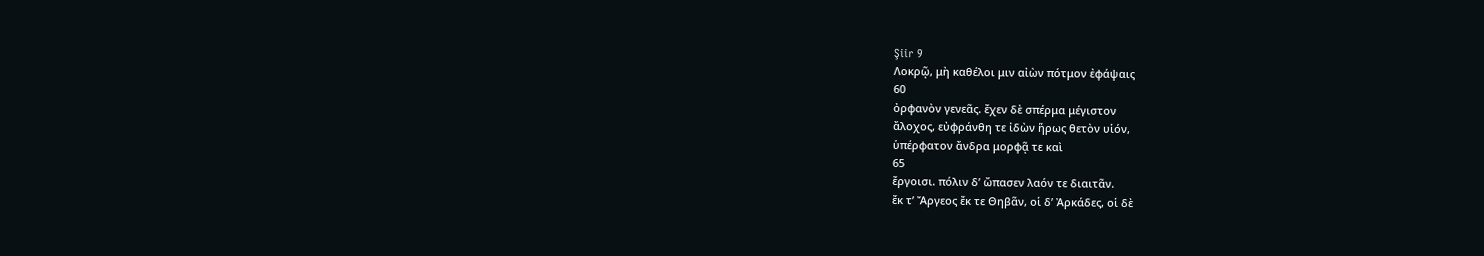Şiir 9
Λοκρῷ, μὴ καθέλοι μιν αἰὼν πότμον ἐφάψαις
60
ὀρφανὸν γενεᾶς. ἔχεν δὲ σπέρμα μέγιστον
ἄλοχος, εὐφράνθη τε ἰδὼν ἥρως θετὸν υἱόν,
ὑπέρφατον ἄνδρα μορφᾷ τε καὶ
65
ἔργοισι. πόλιν δʼ ὤπασεν λαόν τε διαιτᾶν.
ἔκ τʼ Ἄργεος ἔκ τε Θηβᾶν, οἱ δʼ Ἀρκάδες, οἱ δὲ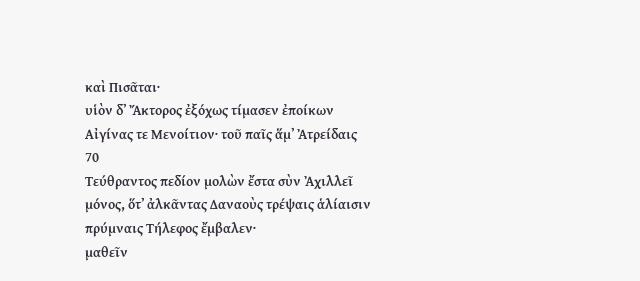καὶ Πισᾶται·
υἱὸν δʼ Ἄκτορος ἐξόχως τίμασεν ἐποίκων
Αἰγίνας τε Μενοίτιον· τοῦ παῖς ἅμʼ Ἀτρείδαις
70
Τεύθραντος πεδίον μολὼν ἔστα σὺν Ἀχιλλεῖ
μόνος, ὅτʼ ἀλκᾶντας Δαναοὺς τρέψαις ἁλίαισιν
πρύμναις Τήλεφος ἔμβαλεν·
μαθεῖν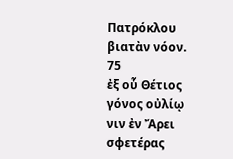Πατρόκλου βιατὰν νόον.
75
ἐξ οὗ Θέτιος γόνος οὐλίῳ νιν ἐν Ἄρει
σφετέρας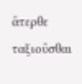ἄτερθε ταξιοῦσθαι